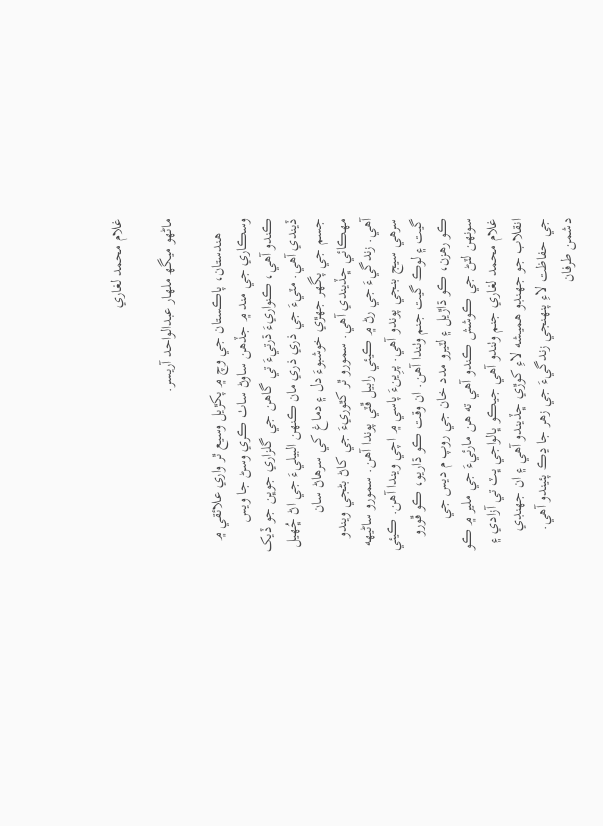غلام محمد لغاري

ماڻهو ميگھ ملهار عبدالواحد آريسر.

    هندستان، پاڪستان جي وچ ۾ پکڙيل وسيع ٿر واري علائقي ۾ وسڪاري جي مند ۾ جڏهن ساوڻ ساٺ ڪري وسڻ جا ويس ڪندو آهي، ڪنواريءَ ڌرتيءَ تي گاهن جي گلزاري جوڀن جو ڏيک ڏيندي آهي. مٽيءَ جي ذري ذري مان ڪنهن البيليءَ جي اڻ ڇُهيل جسم جي پگھر جھڙي خوشبوءَ دل ۽ دماغ کي سرهاڻ سان مهڪائي ڇڏيندي آهي. سمورو ٿر کٿوريءَ جي کاڻ بڻجي ويندو آهي. زندگيءَ جي رڻ ۾ ڪيئي رابيل ڦٽي پوندا آهن. سمورو ساڻيهه سرهي سيج بنجي پوندو آهي. پرِينءَ پاسي ۾ اچي ويندا آهن. ڪيئي گيت ۽ لوڪ گيت جنم وٺندا آهن. ان وقت ڪو ڌاريو، ڪو ڦورو ڪو رهزن، ڪو ڌاڙيل ۽ لٽيرو مدد خان جي روپ م ديس جي سونهن لٽڻ جي ڪوشش ڪندو آهي ته هن مارئيءَ جي ملير ۾ ڪو غلام محمد لغاري جنم وٺندو آهي جيڪو ڀالواجي ڀٽ تي آزادي ۽ انقلاب جو جھنڊو هميشه لاءِ کوڙي ڇڏيندو آهي ۽ ان جھنڊي جي حفاظت لاءِ پنهنجي زندگيءَ جي زهر جا ڍڪ پئيندو آهي. دشمن طرفان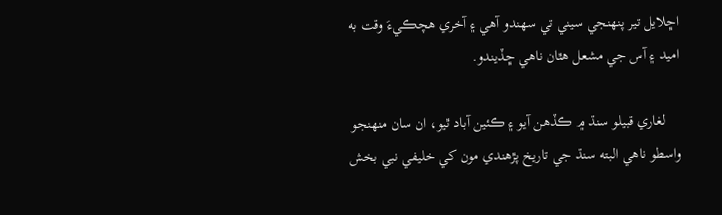اڇلايل تير پنهنجي سيني تي سهندو آهي ۽ آخري هچڪيءَ وقت به اميد ۽ آس جي مشعل هٿان ناهي ڇڏيندو.

    لغاري قبيلو سنڌ ۾ ڪڏهن آيو ۽ ڪئين آباد ٿيو، ان سان منهنجو واسطو ناهي البته سنڌ جي تاريخ پڙهندي مون کي خليفي نبي بخش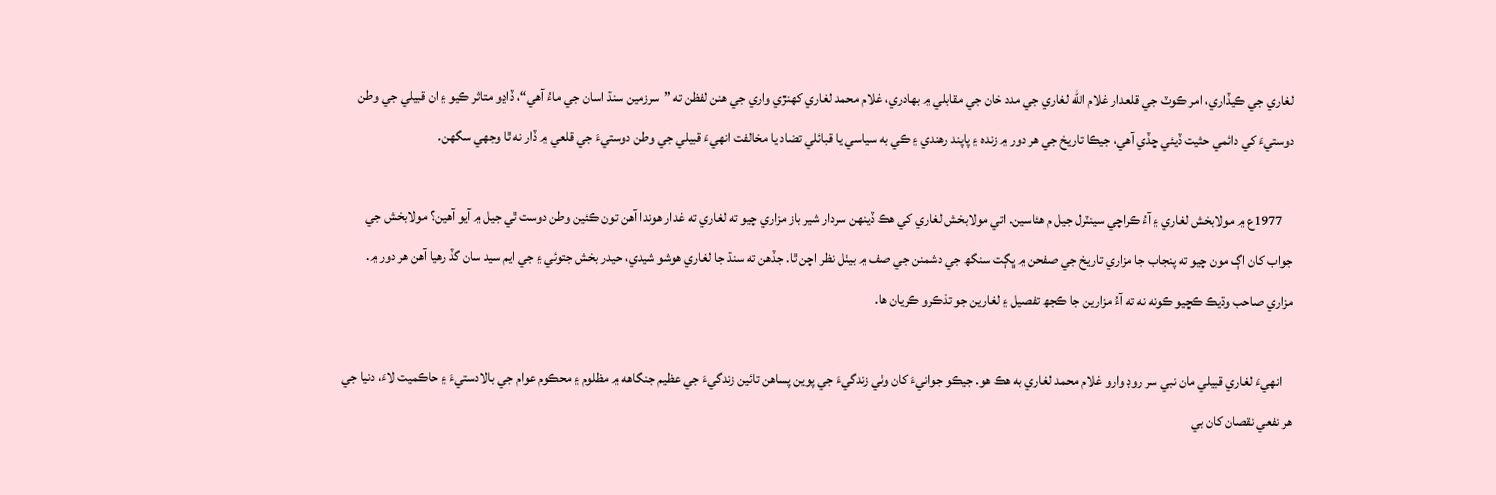لغاري جي ڪيڏاري، امر ڪوٽ جي قلعدار غلام الله لغاري جي مدد خان جي مقابلي ۾ بهادري، غلام محمد لغاري کهنڙي واري جي هنن لفظن ته ”سرزمين سنڌ اسان جي ماءُ آهي“، ڏاڍو متاثر ڪيو ۽ ان قبيلي جي وطن دوستيءَ کي دائمي حثيت ڏيئي ڇڏي آهي، جيڪا تاريخ جي هر دور ۾ زنده ۽ پاپند رهندي ۽ ڪي به سياسي يا قبائلي تضاد يا مخالفت انهيءَ قبيلي جي وطن دوستيءَ جي قلعي ۾ ڏار نه ٿا وجھي سگھن.

    1977ع ۾ مولابخش لغاري ۽ آءُ ڪراچي سينٽرل جيل م هئاسين. اتي مولابخش لغاري کي هڪ ڏينهن سردار شير باز مزاري چيو ته لغاري ته غدار هوندا آهن تون ڪئين وطن دوست ٿي جيل ۾ آيو آهين؟ مولابخش جي جواب کان اڳ مون چيو ته پنجاب جا مزاري تاريخ جي صفحن ۾ ڀڳت سنگھ جي دشمنن جي صف ۾ بيٺل نظر اچن ٿا. جڏهن ته سنڌ جا لغاري هوشو شيدي، حيدر بخش جتوئي ۽ جي ايم سيد سان گڏ رهيا آهن هر دور ۾. مزاري صاحب وڌيڪ ڪڇيو ڪونه نه ته آءُ مزارين جا ڪجھ تفصيل ۽ لغارين جو تذڪرو ڪريان ها.

    انهيءَ لغاري قبيلي مان نبي سر روڊ وارو غلام محمد لغاري به هڪ هو. جيڪو جوانيءَ کان وٺي زندگيءَ جي پوين پساهن تائين زندگيءَ جي عظيم جنگاهه ۾ مظلوم ۽ محڪوم عوام جي بالادستيءَ ۽ حاڪميت لاءَ، دنيا جي هر نفعي نقصان کان بي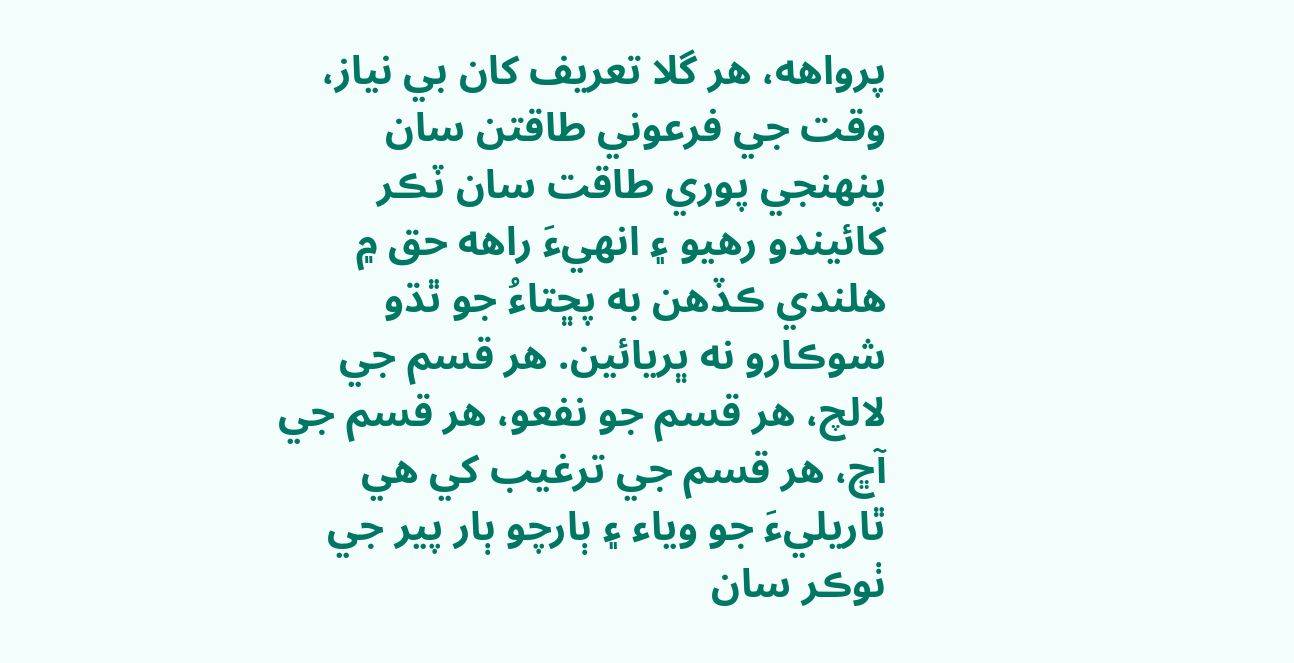پرواهه، هر گلا تعريف کان بي نياز، وقت جي فرعوني طاقتن سان پنهنجي پوري طاقت سان ٽڪر کائيندو رهيو ۽ انهيءَ راهه حق ۾ هلندي ڪڏهن به پڇتاءُ جو ٿڌو شوڪارو نه ڀريائين. هر قسم جي لالچ، هر قسم جو نفعو، هر قسم جي آڇ، هر قسم جي ترغيب کي هي ٿاريليءَ جو وياء ۽ ٻارچو ٻار پير جي ٺوڪر سان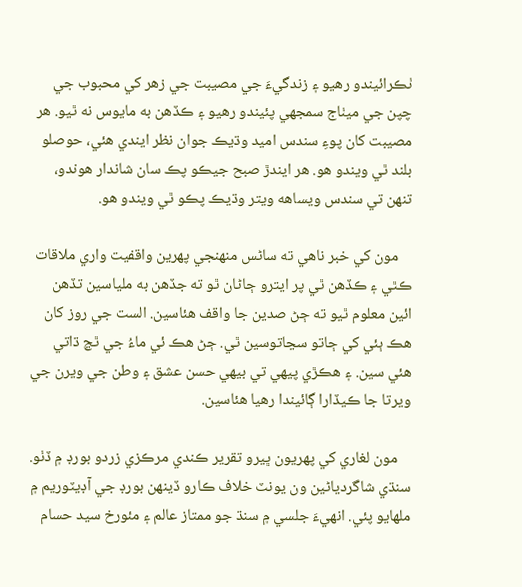ٺڪرائيندو رهيو ۽ زندگيءَ جي مصيبت جي زهر کي محبوب جي چپن جي ميٺاج سمجھي پئيندو رهيو ۽ ڪڏهن به مايوس نه ٿيو. هر مصيبت کان پوءِ سندس اميد وڌيڪ جوان نظر ايندي هئي، حوصلو بلند ٿي ويندو هو. هر ايندڙ صبح جيڪو پڪ سان شاندار هوندو، تنهن تي سندس ويساهه ويتر وڌيڪ پڪو ٿي ويندو هو.

    مون کي خبر ناهي ته ساڻس منهنجي پهرين واقفيت واري ملاقات ڪٿي ۽ ڪڏهن ٿي پر ايترو ڄاڻان ٿو ته جڏهن به ملياسين تڏهن ائين معلوم ٿيو ته ڄڻ صدين جا واقف هئاسين. الست جي روز کان هڪ ٻئي کي ڄاتو سڃاتوسين ٿي. ڄڻ هڪ ئي ماءُ جي ٿڃ ڌاتي هئي سين. ۽ هڪڙي پيهي تي بيهي حسن عشق ۽ وطن جي ويرن جي ويرتا جا ڪيڏارا ڳائيندا رهيا هئاسين.

    مون لغاري کي پهريون ڀيرو تقرير ڪندي مرڪزي زردو بورڊ ۾ ڏٺو. سنڌي شاگردياڻين ون يونٽ خلاف ڪارو ڏينهن بورڊ جي آڊيٽوريم ۾ ملهايو پئي. انهيءَ جلسي ۾ سنڌ جو ممتاز عالم ۽ مئورخ سيد حسام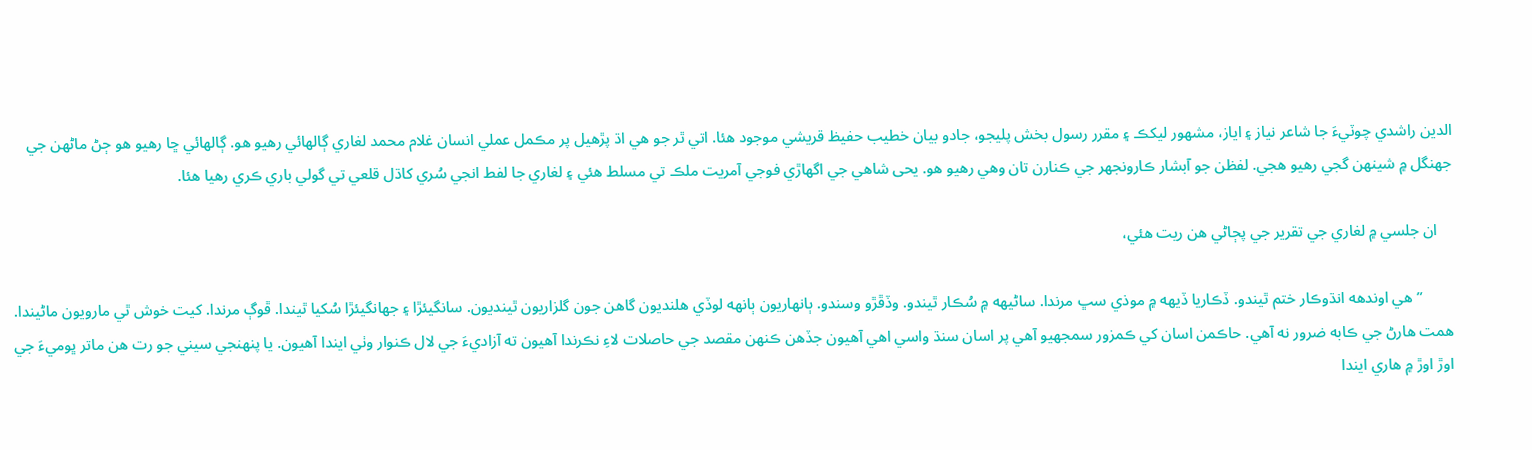الدين راشدي چوٽيءَ جا شاعر نياز ۽ اياز، مشهور ليکڪ ۽ مقرر رسول بخش پليجو، جادو بيان خطيب حفيظ قريشي موجود هئا. اتي ٿر جو هي اڌ پڙهيل پر مڪمل عملي انسان غلام محمد لغاري ڳالهائي رهيو هو. ڳالهائي ڇا رهيو هو ڄڻ ماڻهن جي جھنگل ۾ شينهن گجي رهيو هجي. لفظن جو آبشار ڪارونجھر جي ڪنارن تان وهي رهيو هو. يحى شاهي جي اگھاڙي فوجي آمريت ملڪ تي مسلط هئي ۽ لغاري جا لفط انجي سُري کاڌل قلعي تي گولي باري ڪري رهيا هئا.

    ان جلسي ۾ لغاري جي تقرير جي پڄاڻي هن ريت هئي،

        ”هي اوندهه انڌوڪار ختم ٿيندو. ڏڪاريا ڏيهه ۾ موذي سڀ مرندا. ساڻيهه ۾ سُڪار ٿيندو. وڏڦڙو وسندو. ٻانهاريون ٻانهه لوڏي هلنديون گاهن جون گلزاريون ٿينديون. سانگيئڙا ۽ جھانگيئڙا سُکيا ٿيندا. ڦوڳ مرندا. کيت خوش ٿي مارويون ماڻيندا. همت هارڻ جي ڪابه ضرور نه آهي. حاڪمن اسان کي ڪمزور سمجھيو آهي پر اسان سنڌ واسي اهي آهيون جڏهن ڪنهن مقصد جي حاصلات لاءِ نڪرندا آهيون ته آزاديءَ جي لال ڪنوار وٺي ايندا آهيون. يا پنهنجي سيني جو رت هن ماتر ڀوميءَ جي اوڙ اوڙ ۾ هاري ايندا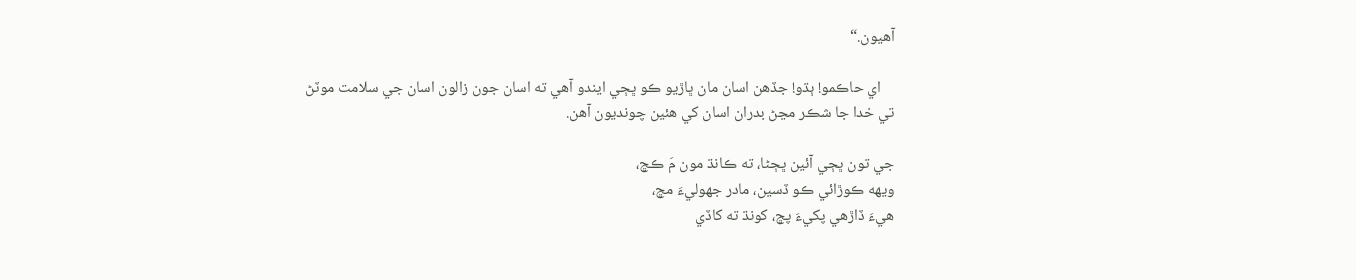آهيون.“

    اي حاڪمو! ٻڌو! جڏهن اسان مان ڀاڙيو ڪو ڀڄي ايندو آهي ته اسان جون زالون اسان جي سلامت موٽڻ تي خدا جا شڪر مڃڻ بدران اسان کي هئين چونديون آهن.

جي تون ڀڄي آئين ڀڄڻا، ته ڪانڌ مون مَ ڪڇ،
ويهه ڪوڙائي ڪو ڏسين، مادر جھوليءَ مڇ،
هيءَ ڏاڙهي پکيءَ پڇ، کونڌ ته کاڏي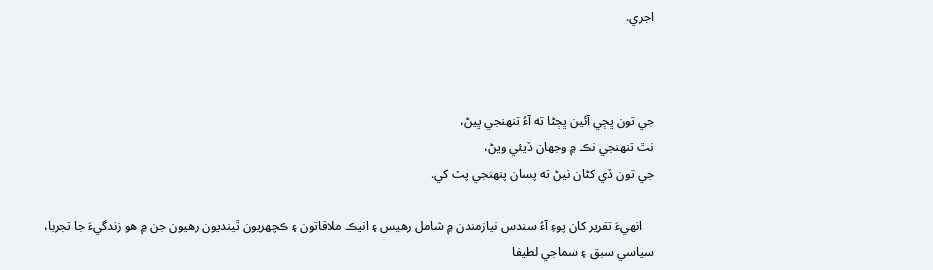اجري.



جي تون ڀڄي آئين ڀڄڻا ته آءُ تنهنجي ڀيڻ،
نٿ تنهنجي نڪ ۾ وجھان ڏيئي ويڻ،
جي تون ڏي کڻان نيڻ ته پسان پنهنجي پٽ کي.

    انهيءَ تقرير کان پوءِ آءُ سندس نيازمندن ۾ شامل رهيس ۽ انيڪ ملاقاتون ۽ ڪچهريون ٿينديون رهيون جن ۾ هو زندگيءَ جا تجربا، سياسي سبق ۽ سماجي لطيفا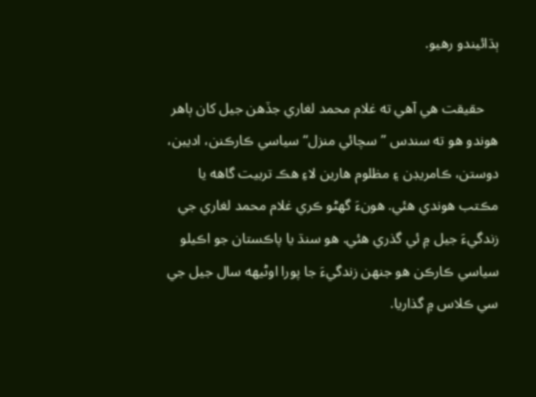ٻڌائيندو رهيو.

    حقيقت هي آهي ته غلام محمد لغاري جڏهن جيل کان ٻاهر هوندو هو ته سندس ”سچائي منزل“ سياسي ڪارڪنن، اديبن، دوستن، ڪامريڊن ۽ مظلوم هارين لاءِ هڪ تربيت گاهه يا مڪتب هوندي هئي. هونءَ گھڻو ڪري غلام محمد لغاري جي زندگيءَ جيل ۾ ئي گذري هئي. هو سنڌ يا پاڪستان جو اڪيلو سياسي ڪارڪن هو جنهن زندگيءَ جا پورا اوڻيهه سال جيل جي سي ڪلاس ۾ گذاريا.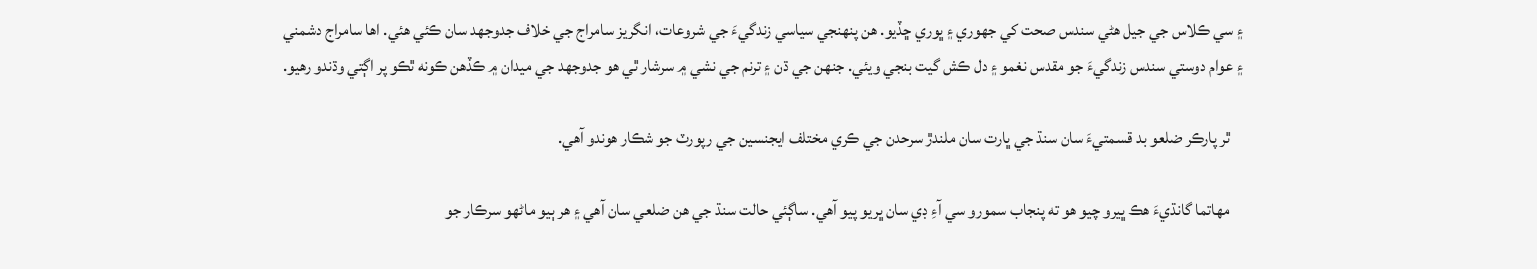۽ سي ڪلاس جي جيل هڻي سندس صحت کي جھوري ۽ ڀوري ڇڏيو. هن پنهنجي سياسي زندگيءَ جي شروعات، انگريز سامراج جي خلاف جدوجھد سان ڪئي هئي. اها سامراج دشمني ۽ عوام دوستي سندس زندگيءَ جو مقدس نغمو ۽ دل ڪش گيت بنجي ويئي. جنهن جي ڌن ۽ ترنم جي نشي ۾ سرشار ٿي هو جدوجھد جي ميدان ۾ ڪڏهن ڪونه ٿڪو پر اڳتي وڌندو رهيو.

    ٿر پارڪر ضلعو بد قسمتيءَ سان سنڌ جي ڀارت سان ملندڙ سرحدن جي ڪري مختلف ايجنسين جي رپورٽ جو شڪار هوندو آهي.

    مهاتما گانڌيءَ هڪ ڀيرو چيو هو ته پنجاب سمورو سي آءِ ڊي سان ڀريو پيو آهي. ساڳئي حالت سنڌ جي هن ضلعي سان آهي ۽ هر ٻيو ماڻهو سرڪار جو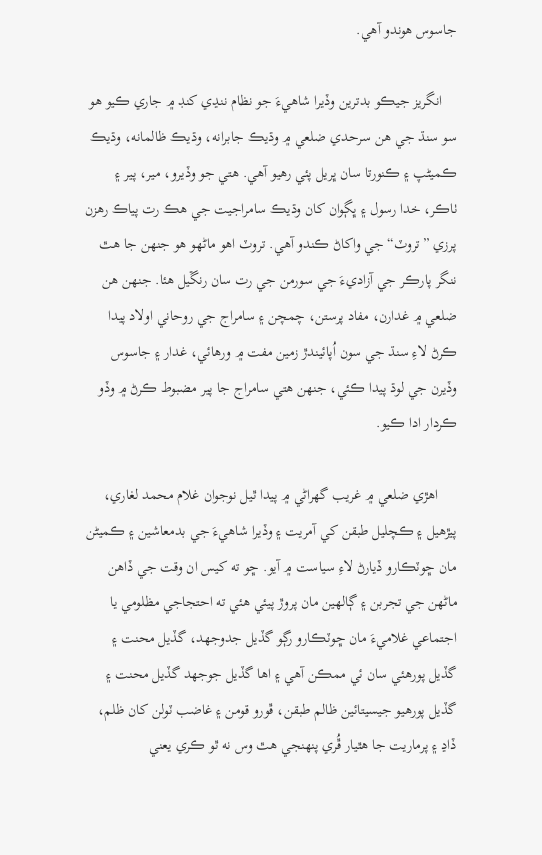جاسوس هوندو آهي.

    انگريز جيڪو بدترين وڏيرا شاهيءَ جو نظام ننڍي کنڊ ۾ جاري ڪيو هو سو سنڌ جي هن سرحدي ضلعي ۾ وڌيڪ جابرانه، وڌيڪ ظالمانه، وڌيڪ ڪميڻپ ۽ ڪنورتا سان ڀريل پئي رهيو آهي. هتي جو وڏيرو، مير، پير ۽ ٺاڪر، خدا رسول ۽ ڀڳوان کان وڌيڪ سامراجيت جي هڪ رت پياڪ رهزن پرزي ”تروٽ“ جي واکاڻ ڪندو آهي. تروٽ اهو ماڻهو هو جنهن جا هٿ ننگر پارڪر جي آزاديءَ جي سورمن جي رت سان رنڱيل هئا. جنهن هن ضلعي ۾ غدارن، مفاد پرستن، چمچن ۽ سامراج جي روحاني اولاد پيدا ڪرڻ لاءِ سنڌ جي سون اُپائيندڙ زمين مفت ۾ ورهائي، غدار ۽ جاسوس وڏيرن جي لوڌ پيدا ڪئي، جنهن هتي سامراج جا پير مضبوط ڪرڻ ۾ وڏو ڪردار ادا ڪيو.

     اهڙي ضلعي ۾ غريب گھراڻي ۾ پيدا ٿيل نوجوان غلام محمد لغاري، پيڙهيل ۽ ڪچليل طبقن کي آمريت ۽ وڏيرا شاهيءَ جي بدمعاشين ۽ ڪميڻن مان ڇوٽڪارو ڏيارڻ لاءِ سياست ۾ آيو. ڇو ته کيس ان وقت جي ڏاهن ماڻهن جي تجربن ۽ ڳالهين مان پروڙ پيئي هئي ته احتجاجي مظلومي يا اجتماعي غلاميءَ مان ڇوٽڪارو رڳو گڏيل جدوجھد، گڏيل محنت ۽ گڏيل پورهئي سان ئي ممڪن آهي ۽ اها گڏيل جوجھد گڏيل محنت ۽ گڏيل پورهيو جيسيتائين ظالم طبقن، ڦورو قومن ۽ غاضب ٽولن کان ظلم، ڏاڍ ۽ پرماريت جا هٿيار ڦُري پنهنجي هٿ وس نه ٿو ڪري يعني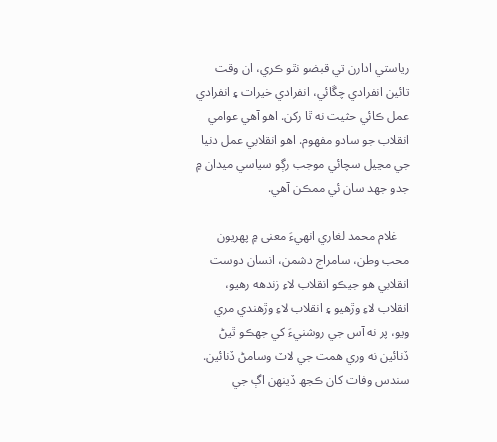رياستي ادارن تي قبضو نٿو ڪري، ان وقت تائين انفرادي چڱائي، انفرادي خيرات ۽ انفرادي عمل ڪائي حثيت نه ٿا رکن. اهو آهي عوامي انقلاب جو سادو مفهوم. اهو انقلابي عمل دنيا جي مڃيل سچائي موجب رڳو سياسي ميدان ۾ جدو جھد سان ئي ممڪن آهي.

    غلام محمد لغاري انهيءَ معنى ۾ پهريون محب وطن، سامراج دشمن، انسان دوست انقلابي هو جيڪو انقلاب لاءِ زندهه رهيو، انقلاب لاءِ وڙهيو ۽ انقلاب لاءِ وڙهندي مري ويو، پر نه آس جي روشنيءَ کي جھڪو ٿيڻ ڏنائين نه وري همت جي لاٽ وسامڻ ڏنائين. سندس وفات کان ڪجھ ڏينهن اڳ جي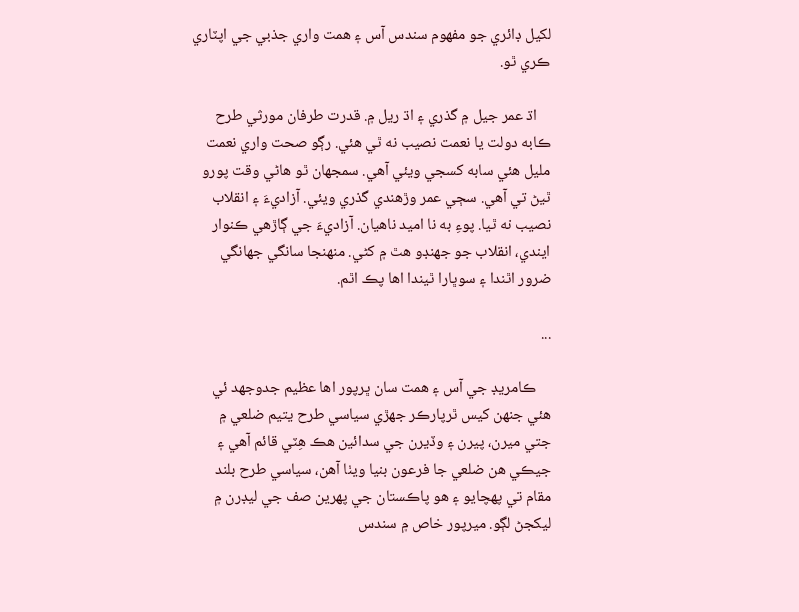لکيل ڊائري جو مفهوم سندس آس ۽ همت واري جذبي جي اپٽاري ڪري ٿو.

    اڌ عمر جيل ۾ گذري ۽ اڌ ريل ۾. قدرت طرفان مورثي طرح ڪابه دولت يا نعمت نصيب نه ٿي هئي. رڳو صحت واري نعمت مليل هئي سابه کسجي ويئي آهي. سمجھان ٿو هاڻي وقت پورو ٿيڻ تي آهي. سڄي عمر وڙهندي گذري ويئي. آزاديءَ ۽ انقلاب نصيب نه ٿيا. پوءِ به نا اميد ناهيان. آزاديءَ جي ڳاڙهي ڪنوار ايندي، انقلاب جو جھنڊو هٿ ۾ کڻي. منهنجا سانگي جھانگي ضرور اٿندا ۽ سوڀارا ٿيندا اها پڪ اٿم.

...

    ڪامريڊ جي آس ۽ همت سان ڀرپور اها عظيم جدوجھد ئي هئي جنهن کيس ٿرپارڪر جھڙي سياسي طرح يتيم ضلعي ۾ جتي ميرن، پيرن ۽ وڏيرن جي سدائين هڪ هِٽي قائم آهي ۽ جيڪي هن ضلعي جا فرعون بنيا ويٺا آهن، سياسي طرح بلند مقام تي پهچايو ۽ هو پاڪستان جي پهرين صف جي ليڊرن ۾ ليکجڻ لڳو. ميرپور خاص ۾ سندس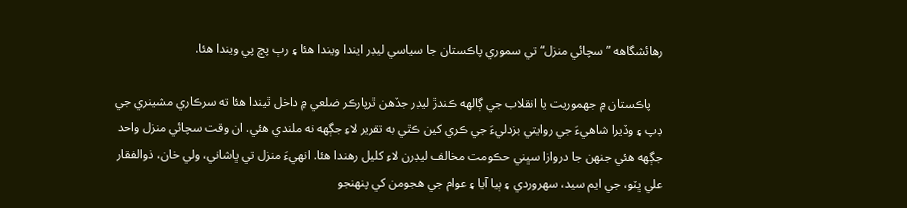رهائشگاهه ”سچائي منزل“ تي سموري پاڪستان جا سياسي ليڊر ايندا ويندا هئا ۽ رٻ پڇ پي ويندا هئا.

    پاڪستان ۾ جھموريت يا انقلاب جي ڳالهه ڪندڙ ليڊر جڏهن ٿرپارڪر ضلعي ۾ داخل ٿيندا هئا ته سرڪاري مشينري جي ڊپ ۽ وڏيرا شاهيءَ جي روايتي بزدليءَ جي ڪري کين ڪٿي به تقرير لاءِ جڳهه نه ملندي هئي. ان وقت سچائي منزل واحد جڳهه هئي جنهن جا دروازا سڀني حڪومت مخالف ليڊرن لاءِ کليل رهندا هئا. انهيءَ منزل تي ڀاشاني، ولي خان، ذوالفقار علي ڀٽو، جي ايم سيد، سهروردي ۽ ٻيا آيا ۽ عوام جي هجومن کي پنهنجو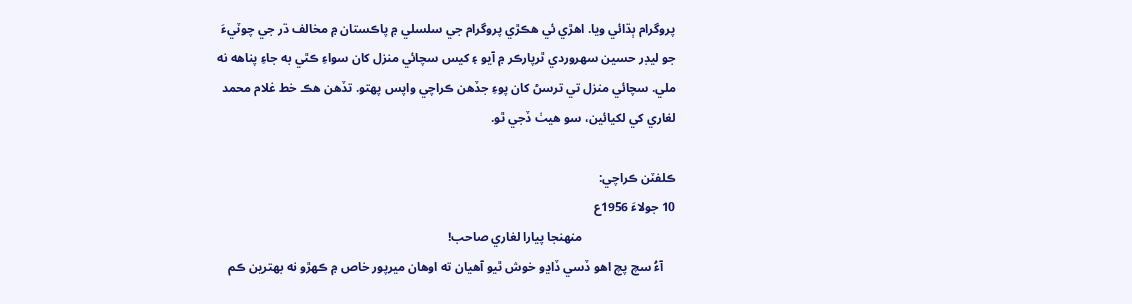پروگرام ٻڌائي ويا. اهڙي ئي هڪڙي پروگرام جي سلسلي ۾ پاڪستان ۾ مخالف ڌر جي چوٽيءَ جو ليڊر حسين سهروردي ٿرپارڪر ۾ آيو ۽ کيس سچائي منزل کان سواءِ ڪٿي به جاءِ پناهه نه ملي. سچائي منزل تي ترسڻ کان پوءِ جڏهن ڪراچي واپس پهتو. تڏهن هڪ خط غلام محمد لغاري کي لکيائين، سو هيٺ ڏجي ٿو.

ڪلفٽن ڪراچي:
10 جولاءَ 1956ع
                              منهنجا پيارا لغاري صاحب!
    آءُ سچ پچ اهو ڏسي ڏاڍو خوش ٿيو آهيان ته اوهان ميرپور خاص ۾ ڪهڙو نه بهترين ڪم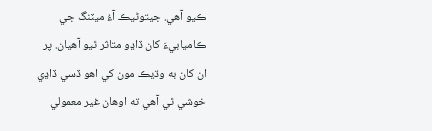ڪيو آهي. جيتوڻيڪ آءُ ميٽنگ جي ڪاميابيءَ کان ڏاڍو متاثر ٿيو آهيان. پر ان کان به وڌيڪ مون کي اهو ڏسي ڏاڍي خوشي ٿي آهي ته اوهان غير معمولي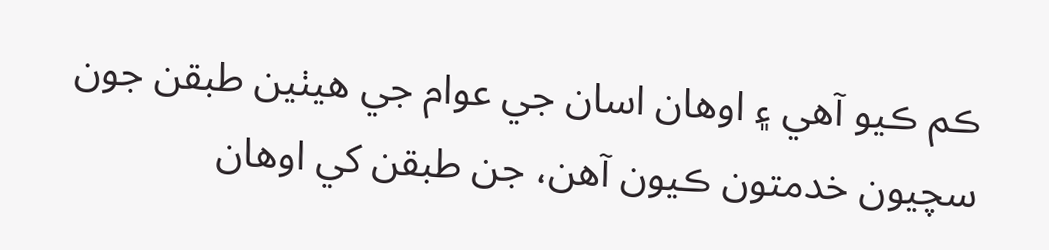ڪم ڪيو آهي ۽ اوهان اسان جي عوام جي هيٺين طبقن جون سچيون خدمتون ڪيون آهن، جن طبقن کي اوهان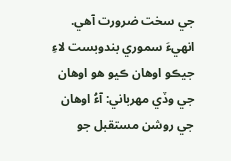جي سخت ضرورت آهي. انهيءَ سموري بندوبست لاءِ جيڪو اوهان ڪيو هو اوهان جي وڏي مهرباني: آءُ اوهان جي روشن مستقبل جو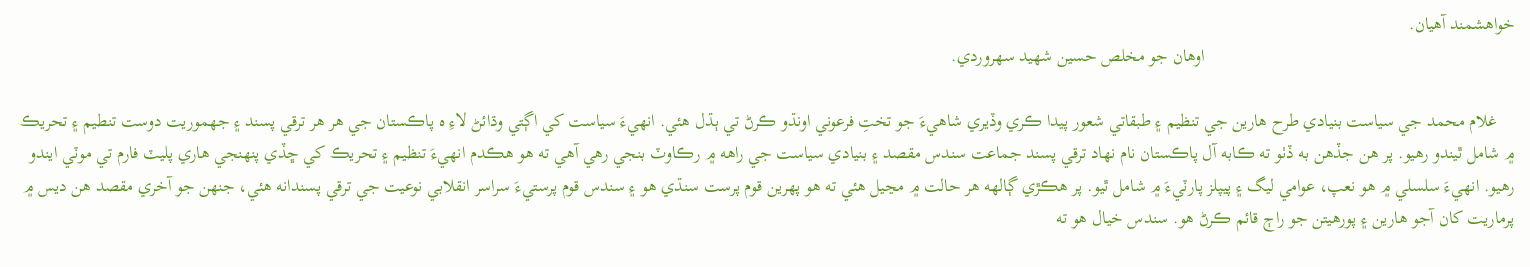خواهشمند آهيان.
                                                                    اوهان جو مخلص حسين شهيد سهروردي.

    غلام محمد جي سياست بنيادي طرح هارين جي تنظيم ۽ طبقاتي شعور پيدا ڪري وڏيري شاهيءَ جو تختِ فرعوني اونڌو ڪرڻ تي ٻڌل هئي. انهيءَ سياست کي اڳتي وڌائڻ لاءِ ه پاڪستان جي هر هر ترقي پسند ۽ جھموريت دوست تنطيم ۽ تحريڪ ۾ شامل ٿيندو رهيو. پر هن جڏهن به ڏٺو ته ڪابه آل پاڪستان نام نهاد ترقي پسند جماعت سندس مقصد ۽ بنيادي سياست جي راهه ۾ رڪاوٽ بنجي رهي آهي ته هو هڪدم انهيءَ تنظيم ۽ تحريڪ کي ڇڏي پنهنجي هاري پليٽ فارم تي موٽي ايندو رهيو. انهيءَ سلسلي ۾ هو نعپ، عوامي ليگ ۽ پيپلز پارٽيءَ ۾ شامل ٿيو. پر هڪڙي ڳالهه هر حالت ۾ مڃيل هئي ته هو پهرين قوم پرست سنڌي هو ۽ سندس قوم پرستيءَ سراسر انقلابي نوعيت جي ترقي پسندانه هئي، جنهن جو آخري مقصد هن ديس ۾ پرماريت کان آجو هارين ۽ پورهيتن جو راڄ قائم ڪرڻ هو. سندس خيال هو ته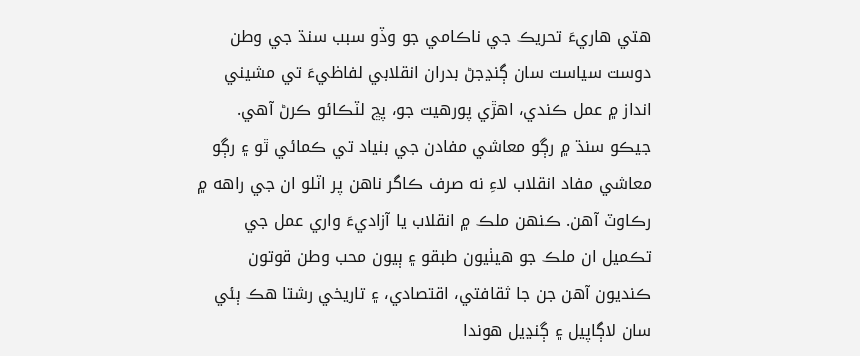هتي هاريءَ تحريڪ جي ناڪامي جو وڏو سبب سنڌ جي وطن دوست سياست سان ڳنڍجڻ بدران انقلابي لفاظيءَ تي مشيني انداز ۾ عمل ڪندي، اهڙي پورهيت جو، پڇ لٽڪائو ڪرڻ آهي. جيڪو سنڌ ۾ رڳو معاشي مفادن جي بنياد تي ڪمائي ٿو ۽ رڳو معاشي مفاد انقلاب لاءِ نه صرف ڪاگر ناهن پر اٽلو ان جي راهه ۾ رڪاوٽ آهن. ڪنهن ملڪ ۾ انقلاب يا آزاديءَ واري عمل جي تڪميل ان ملڪ جو هيٺيون طبقو ۽ ٻيون محب وطن قوتون ڪنديون آهن جن جا ثقافتي، اقتصادي، ۽ تاريخي رشتا هڪ ٻئي سان لاڳاپيل ۽ ڳنڍيل هوندا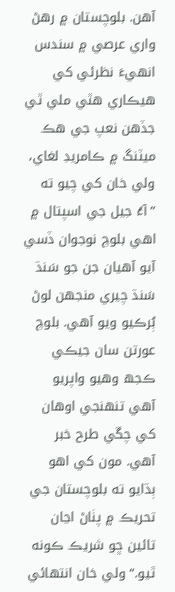آهن. بلوچستان ۾ رهڻ واري عرصي ۾ سندس انهيءَ نظرئي کي هيڪاري هٿي ملي ٿي جڏهن نعپ جي هڪ ميٽنگ ۾ ڪامريڊ لغاي، ولي خان کي چيو ته ”آءُ جيل جي اسپتال ۾ اهي بلوچ نوجوان ڏسي آيو آهيان جن جو سَنڌ سَنڌ چيري منجھن لوڻ ٻُرڪيو ويو آهي. بلوچ عورتن سان جيڪي ڪجھ وهيو واپريو آهي تنهنجي اوهان کي چڱي طرح خبر آهي. مون کي اهو ٻڌايو ته بلوچستان جي تحريڪ ۾ پٺاڻ اڃان تائين ڇو شريڪ ڪونه ٿيو.“ ولي خان انتهائي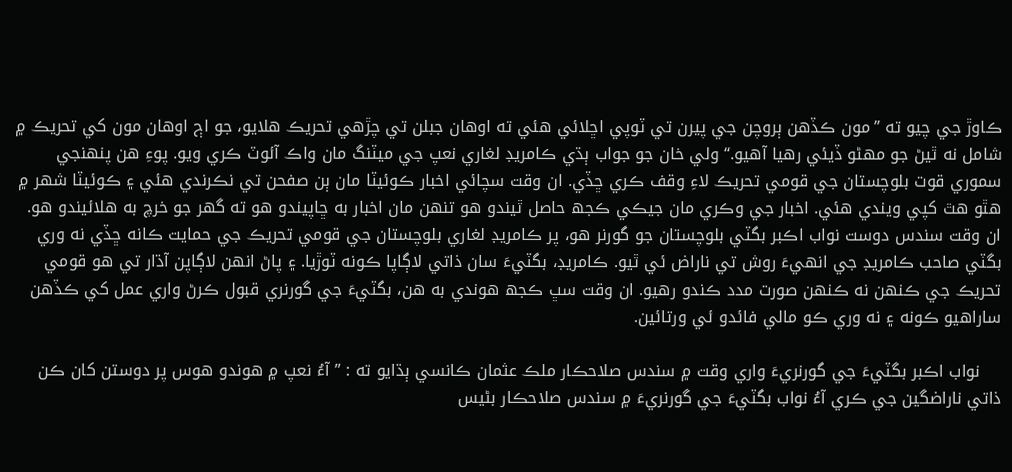ڪاوڙ جي چيو ته ”مون ڪڏهن ٻروچن جي پيرن تي ٽوپي اڇلائي هئي ته اوهان جبلن تي چڙهي تحريڪ هلايو، جو اڄ اوهان مون کي تحريڪ ۾ شامل نه ٿيڻ جو مهڻو ڏيئي رهيا آهيو.“ ولي خان جو جواب ٻڌي ڪامريڊ لغاري نعپ جي ميٽنگ مان واڪ آئوٽ ڪري ويو. پوءِ هن پنهنجي سموري قوت بلوچستان جي قومي تحريڪ لاءِ وقف ڪري ڇڏي. ان وقت سچائي اخبار ڪوئيٽا مان ٻن صفحن تي نڪرندي هئي ۽ ڪوئيٽا شهر ۾ هٿو هٿ کپي ويندي هئي. اخبار جي وڪري مان جيڪي ڪجھ حاصل ٿيندو هو تنهن مان اخبار به ڇاپيندو هو ته گھر جو خرچ به هلائيندو هو. ان وقت سندس دوست نواب اڪبر بگٽي بلوچستان جو گورنر هو، پر ڪامريڊ لغاري بلوچستان جي قومي تحريڪ جي حمايت ڪانه ڇڏي نه وري بگٽي صاحب ڪامريڊ جي انهيءَ روش تي ناراض ئي ٿيو. ڪامريڊ، بگٽيءَ سان ذاتي لاڳاپا ڪونه ٽوڙيا. ۽ پاڻ انهن لاڳاپن آڌار تي هو قومي تحريڪ جي ڪنهن نه ڪنهن صورت مدد ڪندو رهيو. ان وقت سڀ ڪجھ هوندي به هن، بگٽيءَ جي گورنري قبول ڪرڻ واري عمل کي ڪڏهن ساراهيو ڪونه ۽ نه وري ڪو مالي فائدو ئي ورتائين.

    نواب اڪبر بگٽيءَ جي گورنريءَ واري وقت ۾ سندس صلاحڪار ملڪ عثمان ڪانسي ٻڌايو ته : ”آءُ نعپ ۾ هوندو هوس پر دوستن کان ڪن ذاتي ناراضگين جي ڪري آءُ نواب بگٽيءَ جي گورنريءَ ۾ سندس صلاحڪار بڻيس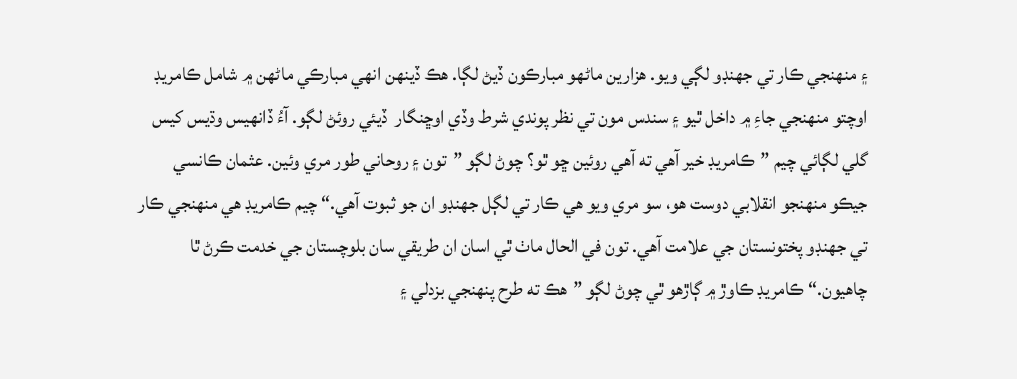۽ منهنجي ڪار تي جھنڊو لڳي ويو. هزارين ماڻهو مبارڪون ڏيڻ لڳا. هڪ ڏينهن انهي مبارڪي ماڻهن ۾ شامل ڪامريڊ  اوچتو منهنجي جاءِ ۾ داخل ٿيو ۽ سندس مون تي نظر پوندي شرط وڏي اوڇنگار  ڏيئي روئڻ لڳو. آءُ ڏانهيس وڌيس کيس گلي لڳائي چيم ”ڪامريڊ خير آهي ته آهي روئين ڇو ٿو؟ چوڻ لڳو ”تون ۽ روحاني طور مري وئين. عثمان ڪانسي جيڪو منهنجو انقلابي دوست هو، سو مري ويو هي ڪار تي لڳل جھنڊو ان جو ثبوت آهي.“ چيم ڪامريڊ هي منهنجي ڪار تي جھنڊو پختونستان جي علامت آهي. تون في الحال ماٺ ٿي اسان ان طريقي سان بلوچستان جي خدمت ڪرڻ ٿا چاهيون.“ ڪامريڊ ڪاوڙ ۾ ڳاڙهو ٿي چوڻ لڳو ”هڪ ته طرح پنهنجي بزدلي ۽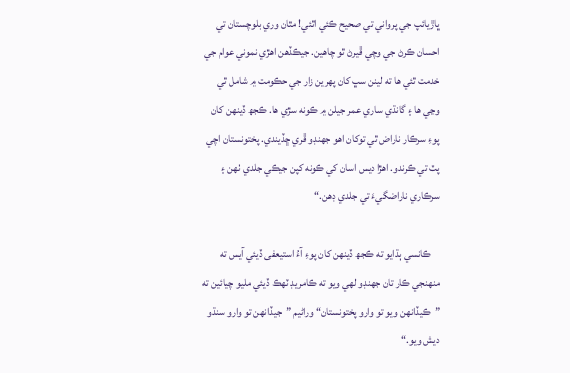ڀاڙيائپ جي پرواني تي صحيح ڪئي اٿئي! مٿان وري بلوچستان تي احسان ڪرڻ جي وچي ڦيرڻ ٿو چاهين. جيڪڏهن اهڙي نموني عوام جي خدمت ٿئي ها ته لينن سڀ کان پهرين زار جي حڪومت ۾ شامل ٿي وڃي ها ۽ گانڌي ساري عمر جيلن ۾ ڪونه سڙي ها. ڪجھ ڏينهن کان پوءِ سرڪار ناراض ٿي توکان اهو جھنڊو ڦري ڇڏيندي. پختونستان اچي پٽ تي ڪرندو. اهڙا ديس اسان کي ڪونه کپن جيڪي جلدي ٺهن ۽  سرڪاري ناراضگيءَ تي جلدي ڊهن.“

    ڪانسي ٻڌايو ته ڪجھ ڏينهن کان پوءِ آءُ استيعفى ڏيئي آيس ته منهنجي ڪار تان جھنڊو لهي ويو ته ڪامريڊ ٽهڪ ڏيئي مليو چيائين ته ”ڪيڏانهن ويو تو وارو پختونستان“ وراڻيم ”جيڏانهن تو وارو سنڌو ديش ويو.“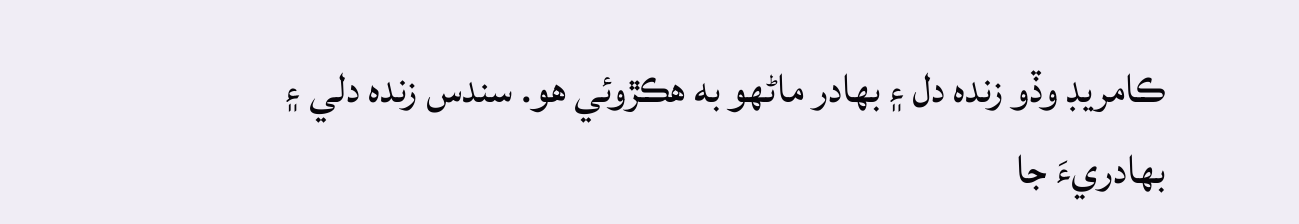ڪامريڊ وڏو زنده دل ۽ بهادر ماڻهو به هڪڙوئي هو. سندس زنده دلي ۽ بهادريءَ جا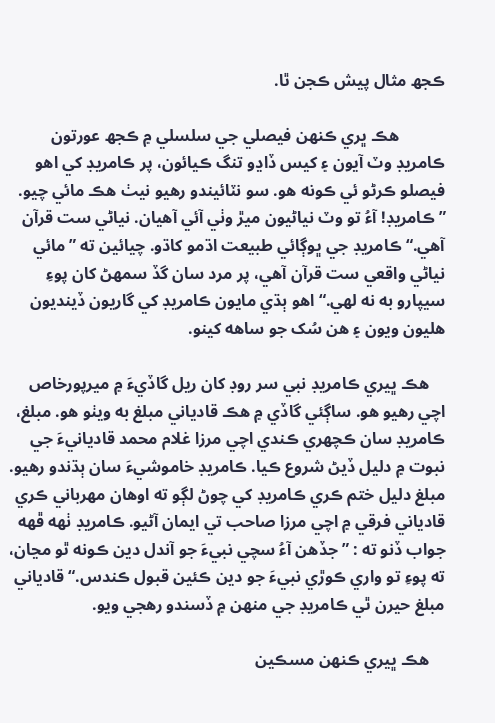ڪجھ مثال پيش ڪجن ٿا.

           هڪ ڀري ڪنهن فيصلي جي سلسلي ۾ ڪجھ عورتون ڪامريڊ وٽ آيون ۽ کيس ڏاڍو تنگ ڪيائون، پر ڪامريڊ کي اهو فيصلو ڪرڻو ئي ڪونه هو. سو نٽائيندو رهيو نيٺ هڪ مائي چيو. ”ڪامريڊ! آءُ تو وٽ نياڻيون ميڙ وٺي آئي آهيان. نياڻي ست قرآن آهي.“ ڪامريڊ جي ڀوڳائي طبيعت اڌمو کاڌو. چيائين ته ”مائي نياڻي واقعي ست قرآن آهي، پر مرد سان گڏ سمهڻ کان پوءِ سيپارو به نه لهي.“ اهو ٻڌي مايون ڪامريڊ کي گاريون ڏينديون هليون ويون ۽ هن سُک جو ساهه کينو.

    هڪ ڀيري ڪامريڊ نبي سر روڊ کان ريل گاڏيءَ ۾ ميرپورخاص اچي رهيو هو. ساڳئي گاڏي ۾ هڪ قادياني مبلغ به ويٺو هو. مبلغ، ڪامريڊ سان ڪچهري ڪندي اچي مرزا غلام محمد قاديانيءَ جي نبوت ۾ دليل ڏيڻ شروع ڪيا. ڪامريڊ خاموشيءَ سان ٻڌندو رهيو. مبلغ دليل ختم ڪري ڪامريڊ کي چوڻ لڳو ته اوهان مهرباني ڪري قادياني فرقي ۾ اچي مرزا صاحب تي ايمان آڻيو. ڪامريڊ ٺهه ڦهه جواب ڏنو ته : ”جڏهن آءُ سچي نبيءَ جو آندل دين ڪونه ٿو مڃان، ته پوءِ تو واري ڪوڙي نبيءَ جو دين ڪئين قبول ڪندس.“ قادياني مبلغ حيرن ٿي ڪامريڊ جي منهن ۾ ڏسندو رهجي ويو.

    هڪ ڀيري ڪنهن مسڪين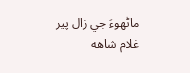ماڻهوءَ جي زال پير غلام شاهه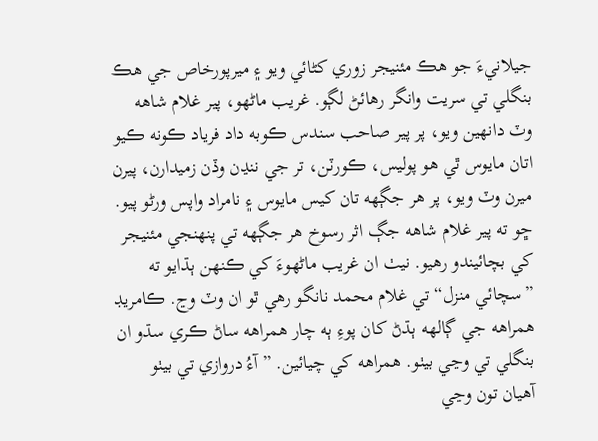جيلانيءَ جو هڪ مئنيجر زوري کڻائي ويو ۽ ميرپورخاص جي هڪ بنگلي تي سريت وانگر رهائڻ لڳو. غريب ماڻهو، پير غلام شاهه وٽ دانهين ويو، پر پير صاحب سندس ڪوبه داد فرياد ڪونه ڪيو اتان مايوس ٿي هو پوليس، ڪورٽن، تر جي ننڍن وڏن زميدارن، پيرن ميرن وٽ ويو، پر هر جڳهه تان کيس مايوس ۽ نامراد واپس ورڻو پيو. ڇو ته پير غلام شاهه جڳ اثر رسوخ هر جڳهه تي پنهنجي مئنيجر کي بچائيندو رهيو. نيٺ ان غريب ماڻهوءَ کي ڪنهن ٻڌايو ته ”سچائي منزل“ تي غلام محمد نانگو رهي ٿو ان وٽ وڃ. ڪامريڊ همراهه جي ڳالهه ٻڌڻ کان پوءِ ٻه چار همراهه ساڻ ڪري سڌو ان بنگلي تي وڃي بيٺو. همراهه کي چيائين. ”آءُ دروازي تي بيٺو آهيان تون وڃي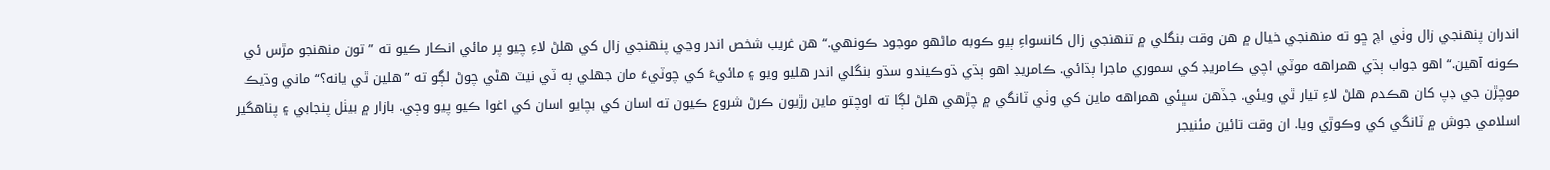اندران پنهنجي زال وٺي اچ ڇو ته منهنجي خيال ۾ هن وقت بنگلي ۾ تنهنجي زال کانسواءِ ٻيو ڪوبه ماڻهو موجود ڪونهي.“ هن غريب شخص اندر وڃي پنهنجي زال کي هلڻ لاءِ چيو پر مائي انڪار ڪيو ته ”تون منهنجو مڙس ئي ڪونه آهين.“ اهو جواب ٻڌي همراهه موٽي اچي ڪامريڊ کي سموري ماجرا ٻڌائي. ڪامريڊ اهو ٻڌي ڌوڪيندو سڌو بنگلي اندر هليو ويو ۽ مائيءَ کي چوٽيءَ مان جھلي ٻه ٽي نيٽ هڻي چوڻ لڳو ته ”هلين ٿي يانه؟“ ماني وڌيڪ موچڙن جي ڊپ کان هڪدم هلڻ لاءِ تيار ٿي ويئي. جڏهن سڀئي همراهه ماين کي وٺي ٽانگي ۾ چڙهي هلڻ لڳا ته اوچتو ماين رڙيون ڪرڻ شروع ڪيون ته اسان کي بچايو اسان کي اغوا ڪيو پيو وڄي. بازار ۾ بيٺل پنجابي ۽ پناهگير اسلامي جوش ۾ ٽانگي کي وڪوڙي ويا. ان وقت تائين مئنيجر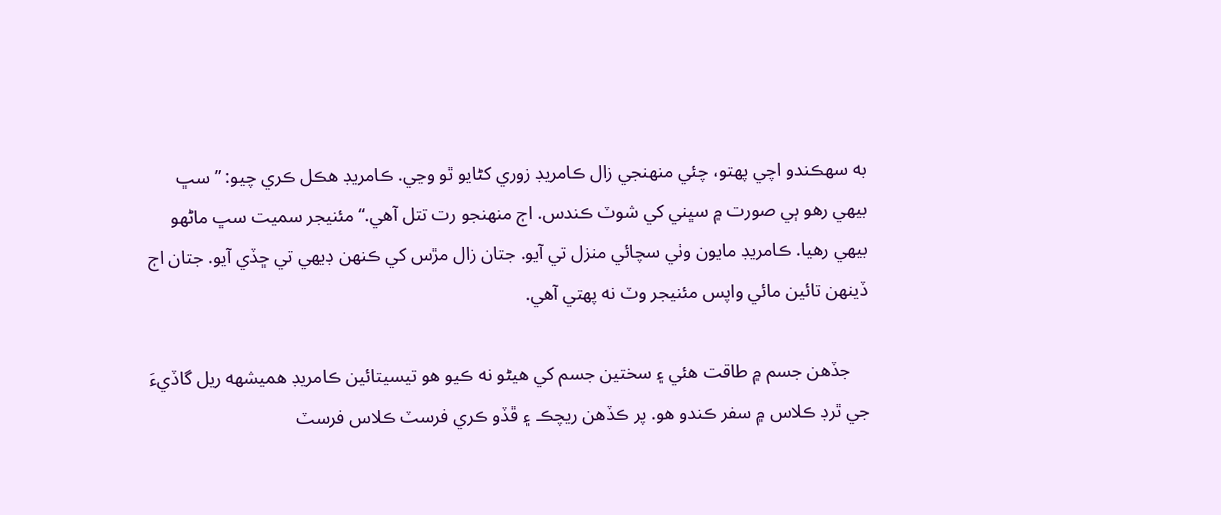به سهڪندو اچي پهتو، چئي منهنجي زال ڪامريڊ زوري کڻايو ٿو وڃي. ڪامريڊ هڪل ڪري چيو: ”سڀ بيهي رهو ٻي صورت ۾ سڀني کي شوٽ ڪندس. اڄ منهنجو رت تتل آهي.“ مئنيجر سميت سڀ ماڻهو بيهي رهيا. ڪامريڊ مايون وٺي سچائي منزل تي آيو. جتان زال مڙس کي ڪنهن ڊيهي تي ڇڏي آيو. جتان اڄ ڏينهن تائين مائي واپس مئنيجر وٽ نه پهتي آهي.

    جڏهن جسم ۾ طاقت هئي ۽ سختين جسم کي هيڻو نه ڪيو هو تيسيتائين ڪامريڊ هميشهه ريل گاڏيءَ جي ٿرڊ ڪلاس ۾ سفر ڪندو هو. پر ڪڏهن ريچڪ ۽ ڦڏو ڪري فرسٽ ڪلاس فرسٽ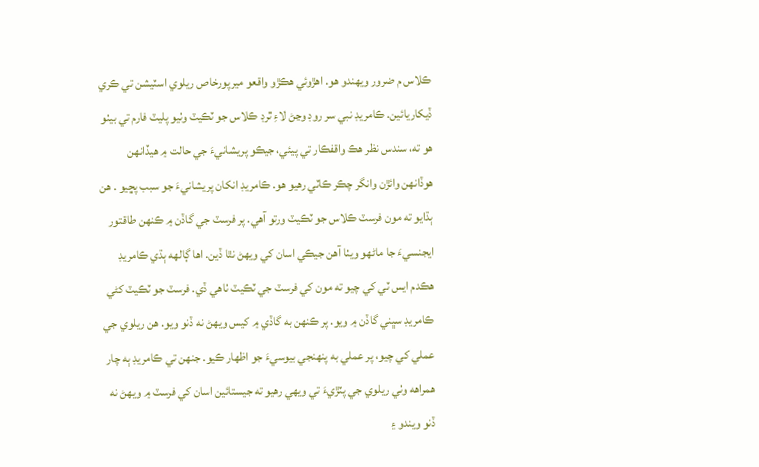ڪلاس م ضرور ويهندو هو. اهڙوئي هڪڙو واقعو ميرپورخاص ريلوي اسٽيشن تي ڪري ڏيکاريائين. ڪامريڊ نبي سر روڊ وڃڻ لاءِ ٿرڊ ڪلاس جو ٽڪيٽ وٺيو پليٽ فارم تي بيٺو هو ته، سندس نظر هڪ واقفڪار تي پيئي، جيڪو پريشانيءَ جي حالت ۾ هيڏانهن هوڏانهن وائڙن وانگر چڪر ڪاٽي رهيو هو. ڪامريڊ انکان پريشانيءَ جو سبب پڇيو . هن ٻڌايو ته مون فرسٽ ڪلاس جو ٽڪيٽ ورتو آهي. پر فرسٽ جي گاڏن ۾ ڪنهن طاقتور ايجنسيءَ جا ماڻهو ويٺا آهن جيڪي اسان کي ويهڻ نٿا ڏين. اها ڳالهه ٻڌي ڪامريڊ هڪدم ايس ٽي کي چيو ته مون کي فرسٽ جي ٽڪيٽ ٺاهي ڏي. فرسٽ جو ٽڪيٽ کڻي ڪامريڊ سڀني گاڏن ۾ ويو. پر ڪنهن به گاڏي ۾ کيس ويهڻ نه ڏنو ويو. هن ريلوي جي عملي کي چيو، پر عملي به پنهنجي بيوسيءَ جو اظهار ڪيو. جنهن تي ڪامريڊ ٻه چار همراهه وٺي ريلوي جي پٽڙيءَ تي ويهي رهيو ته جيستائين اسان کي فرسٽ ۾ ويهڻ نه ڏنو ويندو ۽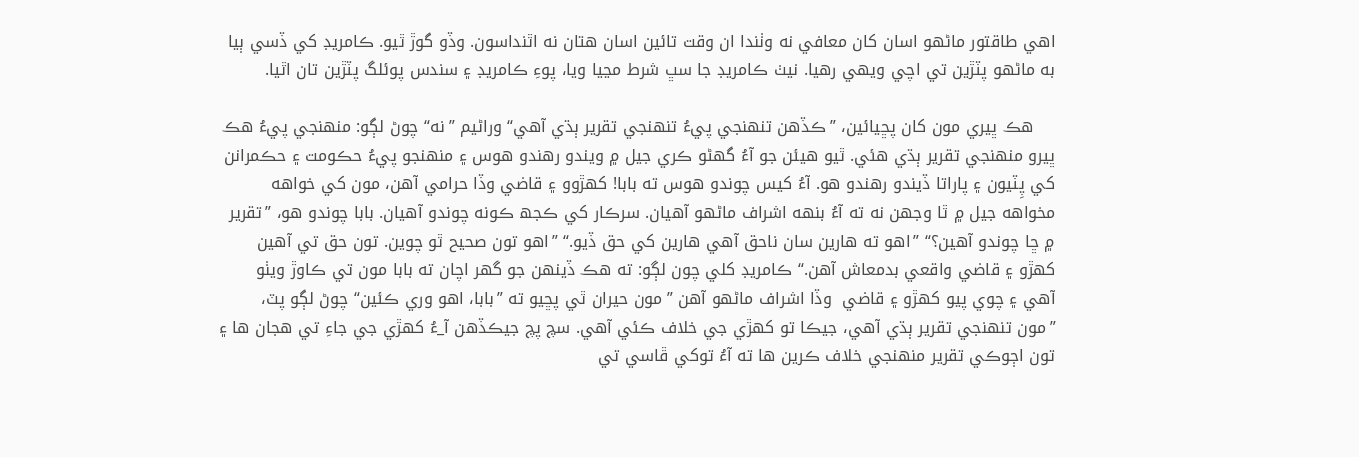اهي طاقتور ماڻهو اسان کان معافي نه وٺندا ان وقت تائين اسان هتان نه اٿنداسون. وڏو گوڙ ٿيو. ڪامريڊ کي ڏسي ٻيا به ماڻهو پٽڙين تي اچي ويهي رهيا. نيٺ ڪامريڊ جا سڀ شرط مڃيا ويا، پوءِ ڪامريڊ ۽ سندس پوئلگ پٽڙين تان اٿيا.

    هڪ ڀيري مون کان پڇيائين، ”ڪڏهن تنهنجي پيءُ تنهنجي تقرير ٻڌي آهي“ وراڻيم ”نه“ چوڻ لڳو: منهنجي پيءُ هڪ ڀيرو منهنجي تقرير ٻڌي هئي. ٿيو هيئن جو آءُ گھڻو ڪري جيل ۾ ويندو رهندو هوس ۽ منهنجو پيءُ حڪومت ۽ حڪمرانن کي پِٽيون ۽ پاراتا ڏيندو رهندو هو. آءُ کيس چوندو هوس ته بابا! کهڙوو ۽ قاضي وڏا حرامي آهن، مون کي خواهه مخواهه جيل ۾ ٿا وجھن نه ته آءُ بنهه اشراف ماڻهو آهيان. سرڪار کي ڪجھ ڪونه چوندو آهيان. بابا چوندو هو، ”تقرير ۾ ڇا چوندو آهين؟“ ”اهو ته هارين سان ناحق آهي هارين کي حق ڏيو.“ ”اهو تون صحيح ٿو چوين. تون حق تي آهين کهڙو ۽ قاضي واقعي بدمعاش آهن.“ ڪامريڊ کلي چون لڳو: ته هڪ ڏينهن جو گھر اچان ته بابا مون تي ڪاوڙ ويٺو آهي ۽ چوي پيو کهڙو ۽ قاضي  وڏا اشراف ماڻهو آهن ”مون حيران ٿي پڇيو ته ”بابا، اهو وري ڪئين“ چوڻ لڳو پٽ، ”مون تنهنجي تقرير ٻڌي آهي، جيڪا تو کهڙي جي خلاف ڪئي آهي. سچ پچ جيڪڏهن آ_ءُ کهڙي جي جاءِ تي هجان ها ۽ تون اڄوڪي تقرير منهنجي خلاف ڪرين ها ته آءُ توکي ڦاسي تي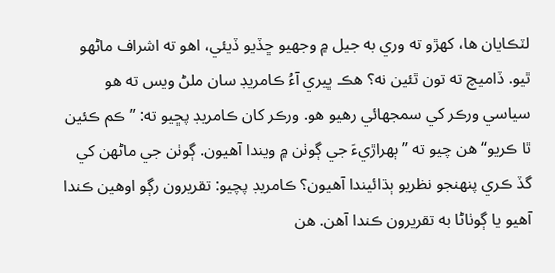لٽڪايان ها، کهڙو ته وري به جيل ۾ وجھيو ڇڏيو ڏيئي، اهو ته اشراف ماڻهو ٿيو. ڏاميچ ته تون ٿئين نه؟ هڪ ڀيري آءُ ڪامريڊ سان ملڻ ويس ته هو سياسي ورڪر کي سمجھائي رهيو هو. ورڪر کان ڪامريڊ پڇيو ته: ”ڪم ڪئين ٿا ڪريو“ هن چيو ته ”ٻهراڙيءَ جي ڳوٺن ۾ ويندا آهيون. ڳوٺن جي ماڻهن کي گڏ ڪري پنهنجو نظريو ٻڌائيندا آهيون؟ ڪامريڊ پچيو: تقريرون رڳو اوهين ڪندا آهيو يا ڳوٺاڻا به تقريرون ڪندا آهن. هن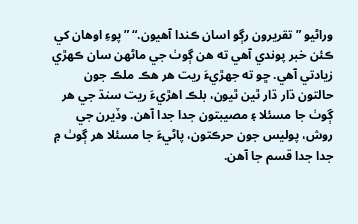وراڻيو ”تقريرون رڳو اسان ڪندا آهيون.“ ”پوءِ اوهان کي ڪئن خبر پوندي آهي ته هن ڳوٺ جي ماڻهن سان ڪهڙي زيادتي آهي. ڇو ته جهڙيءَ ريت هر هڪ ملڪ جون حالتون ڌار ڌار ٿين ٿيون، بلڪ اهڙيءَ ريت سنڌ جي هر ڳوٺ جا مسئلا ۽ مصيبتون جدا جدا آهن. وڏيرن جي روش، پوليس جون حرڪتون، پاڻيءَ جا مسئلا هر ڳوٺ ۾ جدا جدا قسم جا آهن.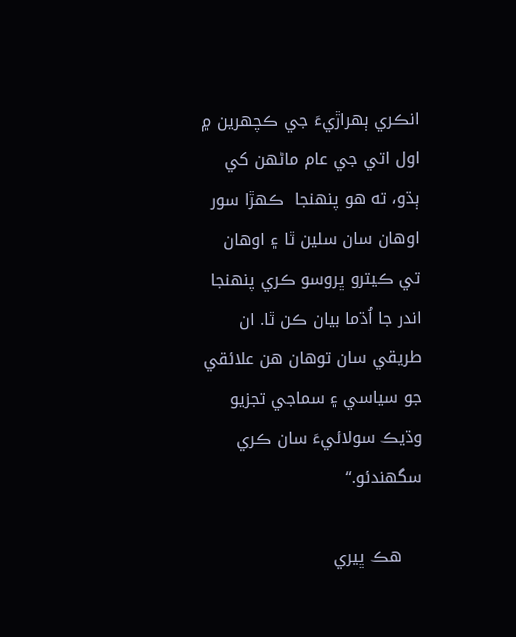انڪري ٻهراڙيءَ جي ڪچهرين ۾ اول اتي جي عام ماڻهن کي ٻڌو، ته هو پنهنجا  ڪهڙا سور اوهان سان سلين ٿا ۽ اوهان تي ڪيترو ڀروسو ڪري پنهنجا اندر جا اُڌما بيان ڪن ٿا. ان طريقي سان توهان هن علائقي جو سياسي ۽ سماجي تجزيو وڌيڪ سولائيءَ سان ڪري سگھندئو.“

    هڪ ڀيري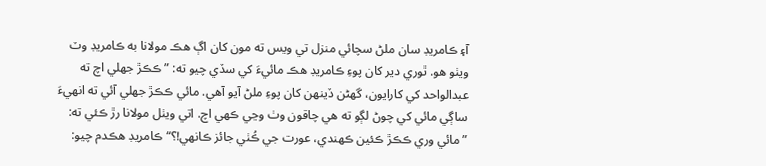آ۽ ڪامريڊ سان ملڻ سچائي منزل تي ويس ته مون کان اڳ هڪ مولانا به ڪامريڊ وٽ ويٺو هو. ٿوري دير کان پوءِ ڪامريڊ هڪ مائيءَ کي سڏي چيو ته: ”ڪڪڙ جھلي اچ ته عبدالواحد کي کارايون، گھڻن ڏينهن کان پوءِ ملڻ آيو آهي. مائي ڪڪڙ جھلي آئي ته انهيءَ ساڳي مائي کي چوڻ لڳو ته هي چاقون وٺ وڃي ڪهي اچ. اتي ويٺل مولانا رڙ ڪئي ته: ”مائي وري ڪڪڙ ڪئين ڪهندي، عورت جي ڪُٺي جائز ڪانهي!؟“ ڪامريڊ هڪدم چيو: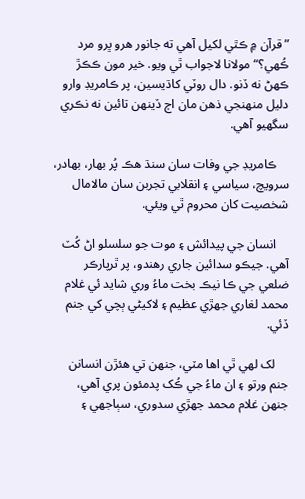”قرآن ۾ ڪٿي لکيل آهي ته جانور هرو ڀرو مرد ڪُهي؟“ مولانا لاجواب ٿي ويو. خير مون ڪڪڙ ڪهڻ نه ڏنو. دال روٽي کاڌيسين، پر ڪامريڊ وارو دليل منهنجي ذهن مان اڄ ڏينهن تائين نه نڪري سگھيو آهي.

    ڪامريڊ جي وفات سان سنڌ هڪ پُر بهار، بهادر، سرويچ، سياسي ۽ انقلابي تجربن سان مالامال شخصيت کان محروم ٿي ويئي.

    انسان جي پيدائش ۽ موت جو سلسلو اڻ کُٽ آهي. جيڪو سدائين جاري رهندو، پر ٿرپارڪر ضلعي جي ڪا نيڪ بخت ماءُ وري شايد ئي غلام محمد لغاري جھڙي عظيم ۽ لاکيڻي ٻچي کي جنم ڏئي.

    لک لهي ٿي اها مٽي، جنهن تي هئڙن انسانن جنم ورتو ۽ ان ماءُ جي ڪُک پدمئون پري آهي، جنهن غلام محمد جھڙي سدوري، سٻاجھي ۽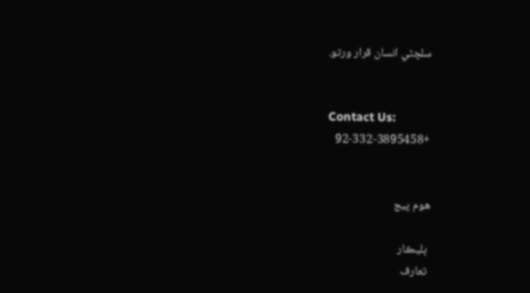سلڇڻي انسان قرار ورتو.


Contact Us:
+92-332-3895458


هوم پيج

 ڀليڪار
 تعارف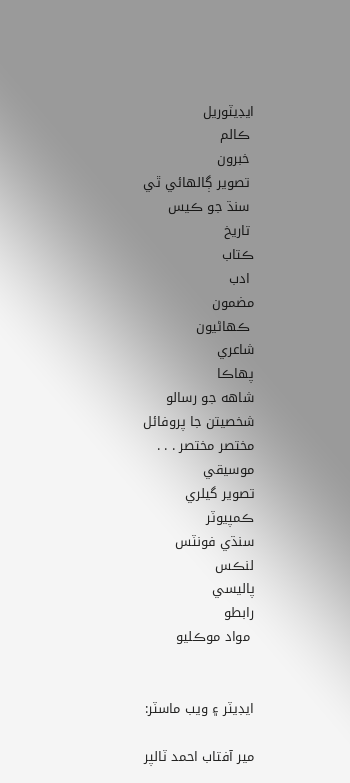ايڊيٽوريل
 ڪالم
 خبرون
 تصوير ڳالهائي ٿي
 سنڌ جو ڪيس
 تاريخ
ڪتاب
 ادب
مضمون
 ڪهاڻيون
شاعري
پهاڪا
شاهه جو رسالو
شخصيتن جا پروفائل
مختصر مختصر . . .
موسيقي
تصوير گيلري
ڪمپيوٽر
سنڌي فونٽس
لنڪس
پاليسي
رابطو
 مواد موڪليو


ايڊيٽر ۽ ويب ماسٽر:

مير آفتاب احمد ٽالپر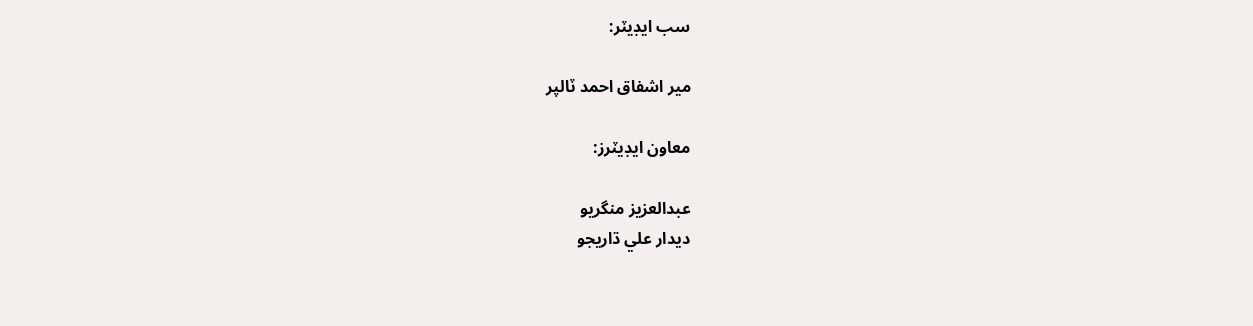سب ايڊيٽر:

مير اشفاق احمد ٽالپر

معاون ايڊيٽرز:

عبدالعزيز منگريو
ديدار علي ڌاريجو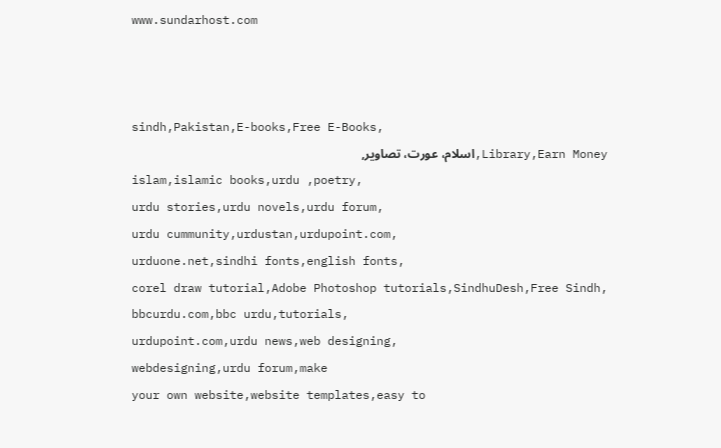www.sundarhost.com



sindh,Pakistan,E-books,Free E-Books,
Library,Earn Money,اسلام، عورت، تصاوير,
islam,islamic books,urdu ,poetry,
urdu stories,urdu novels,urdu forum,
urdu cummunity,urdustan,urdupoint.com,
urduone.net,sindhi fonts,english fonts,
corel draw tutorial,Adobe Photoshop tutorials,SindhuDesh,Free Sindh,
bbcurdu.com,bbc urdu,tutorials,
urdupoint.com,urdu news,web designing,
webdesigning,urdu forum,make
your own website,website templates,easy to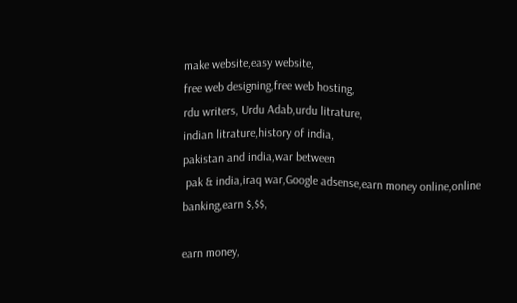make website,easy website,
free web designing,free web hosting,
rdu writers, Urdu Adab,urdu litrature,
indian litrature,history of india,
pakistan and india,war between
 pak & india,iraq war,Google adsense,earn money online,online banking,earn $,$$,

earn money,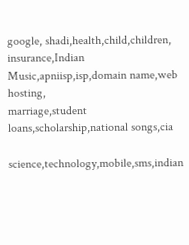google, shadi,health,child,children,
insurance,Indian Music,apniisp,isp,domain name,web hosting,
marriage,student loans,scholarship,national songs,cia

science,technology,mobile,sms,indian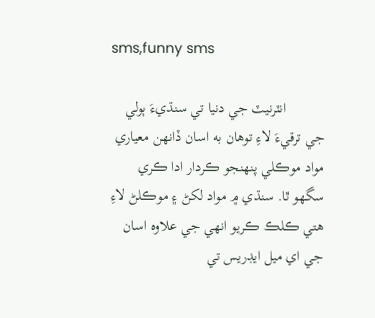sms,funny sms

          انٽرنيٽ جي دنيا تي سنڌيءَ ٻولي جي ترقيءَ لاءِ توهان به اسان ڏانهن معياري مواد موڪلي پنهنجو ڪردار ادا ڪري سگهو ٿا. سنڌي ۾ مواد لکڻ ۽ موڪلڻ لاءِ هتي ڪلڪ ڪريو انهي جي علاوه اسان جي اي ميل ايڊريس تي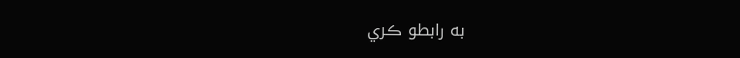به رابطو ڪري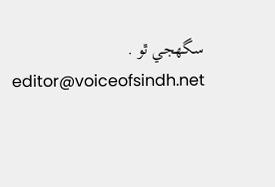سگهجي ٿو .  editor@voiceofsindh.net